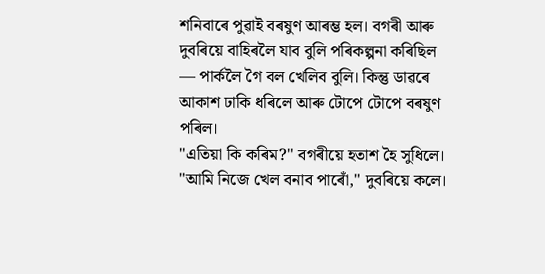শনিবাৰে পুৱাই বৰষুণ আৰম্ভ হল। বগৰী আৰু দুবৰিয়ে বাহিৰলৈ যাব বুলি পৰিকল্পনা কৰিছিল — পাৰ্কলৈ গৈ বল খেলিব বুলি। কিন্তু ডাৱৰে আকাশ ঢাকি ধৰিলে আৰু টোপে টোপে বৰষুণ পৰিল।
"এতিয়া কি কৰিম?" বগৰীয়ে হতাশ হৈ সুধিলে।
"আমি নিজে খেল বনাব পাৰোঁ," দুবৰিয়ে কলে।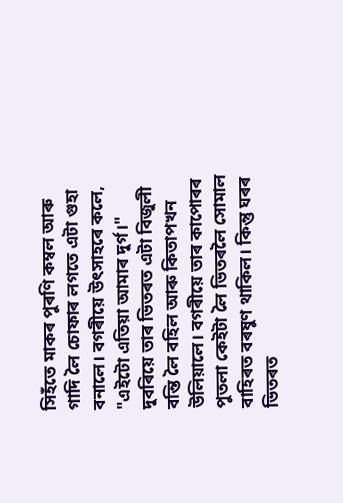সিহঁতে মাকৰ পুৰণি কম্বল আৰু গাদি লৈ চোফাৰ লগতে এটা গুহা বনালে। বগৰীয়ে উৎসাহৰে কলে, "এইটো এতিয়া আমাৰ দুৰ্গ।"
দুবৰিয়ে তাৰ ভিতৰত এটা বিজুলী বন্তি লৈ বহিল আৰু কিতাপখন উলিয়ালে। বগৰীয়ে তাৰ কাপোৰৰ পুতলা কেইটা লৈ ভিতৰলৈ সোমাল
বাহিৰত বৰষুণ থাকিল। কিন্তু ঘৰৰ ভিতৰত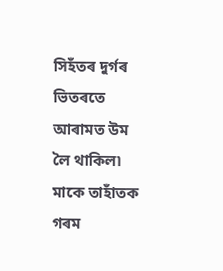সিহঁতৰ দুৰ্গৰ ভিতৰতে আৰামত উম লৈ থাকিল৷
মাকে তাহাঁতক গৰম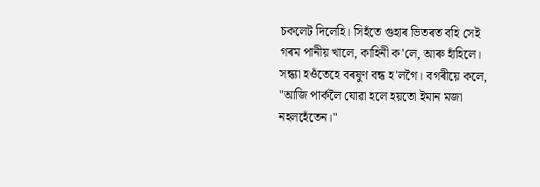চকলেট দিলেহি। সিহঁতে গুহাৰ ভিতৰত বহি সেই গৰম পানীয় খালে, কাহিনী ক'লে, আৰু হাঁহিলে।
সন্ধ্যা হওঁতেহে বৰষুণ বন্ধ হ'লগৈ। বগৰীয়ে কলে, "আজি পাৰ্কলৈ যোৱা হলে হয়তো ইমান মজা নহলহেঁতেন।"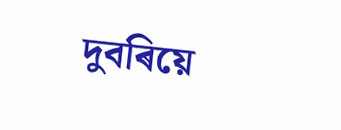দুবৰিয়ে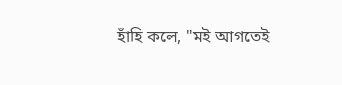হাঁহি কলে, "মই আগতেই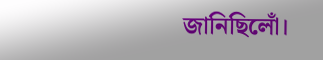জানিছিলোঁ।